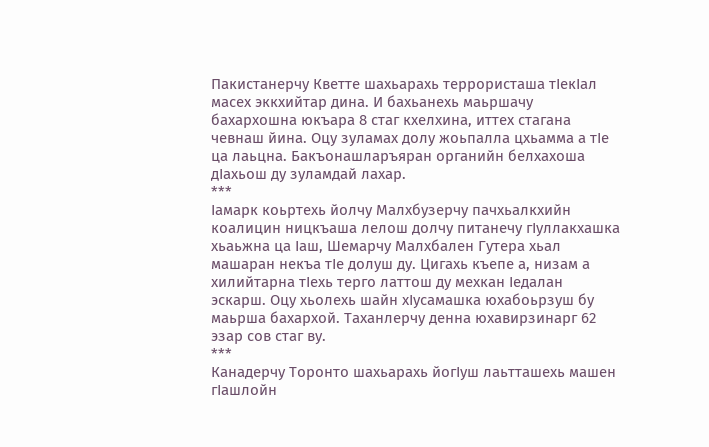Пакистанерчу Кветте шахьарахь террористаша тIекIал масех эккхийтар дина. И бахьанехь маьршачу бахархошна юкъара 8 стаг кхелхина, иттех стагана чевнаш йина. Оцу зуламах долу жоьпалла цхьамма а тIе ца лаьцна. Бакъонашларъяран органийн белхахоша дIахьош ду зуламдай лахар.
***
Iамарк коьртехь йолчу Малхбузерчу пачхьалкхийн коалицин ницкъаша лелош долчу питанечу гIуллакхашка хьаьжна ца Iаш, Шемарчу Малхбален Гутера хьал машаран некъа тIе долуш ду. Цигахь къепе а, низам а хилийтарна тIехь терго латтош ду мехкан Iедалан эскарш. Оцу хьолехь шайн хIусамашка юхабоьрзуш бу маьрша бахархой. Таханлерчу денна юхавирзинарг 62 эзар сов стаг ву.
***
Канадерчу Торонто шахьарахь йогIуш лаьтташехь машен гIашлойн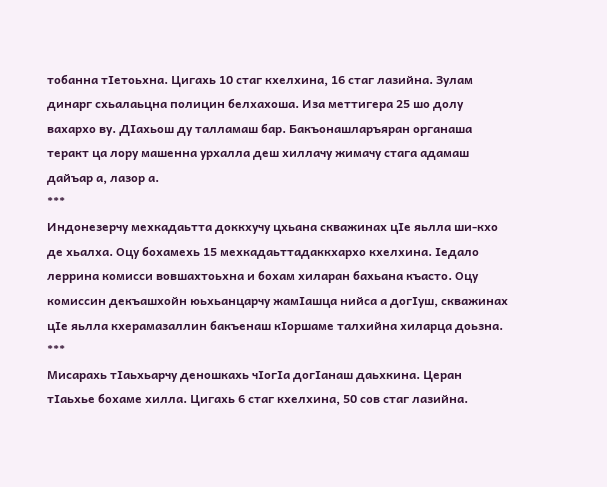тобанна тIетоьхна. Цигахь 10 стаг кхелхина, 16 стаг лазийна. Зулам динарг схьалаьцна полицин белхахоша. Иза меттигера 25 шо долу вахархо ву. ДIахьош ду талламаш бар. Бакъонашларъяран органаша теракт ца лору машенна урхалла деш хиллачу жимачу стага адамаш дайъар а, лазор а.
***
Индонезерчу мехкадаьтта доккхучу цхьана скважинах цIе яьлла ши-кхо де хьалха. Оцу бохамехь 15 мехкадаьттадаккхархо кхелхина. Iедало леррина комисси вовшахтоьхна и бохам хиларан бахьана къасто. Оцу комиссин декъашхойн юьхьанцарчу жамIашца нийса а догIуш, скважинах цIе яьлла кхерамазаллин бакъенаш кIоршаме талхийна хиларца доьзна.
***
Мисарахь тIаьхьарчу деношкахь чIогIа догIанаш даьхкина. Церан тIаьхье бохаме хилла. Цигахь 6 стаг кхелхина, 50 сов стаг лазийна.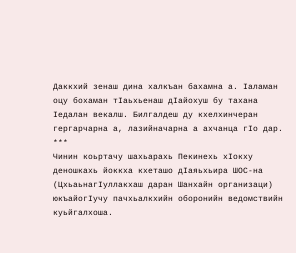Даккхий зенаш дина халкъан бахамна а. Iаламан оцу бохаман тIаьхьенаш дIайохуш бу тахана Iедалан векалш. Билгалдеш ду кхелхинчеран гергарчарна а, лазийначарна а ахчанца гIо дар.
***
Чинин коьртачу шахьарахь Пекинехь хIокху деношкахь йоккха кхеташо дIаяьхьира ШОС-на (ЦхьаьнагIуллакхаш даран Шанхайн организаци) юкъайогIучу пачхьалкхийн оборонийн ведомствийн куьйгалхоша.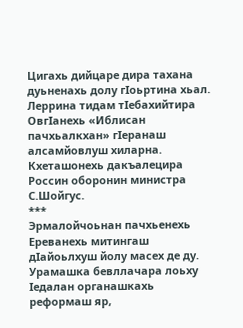Цигахь дийцаре дира тахана дуьненахь долу гIоьртина хьал. Леррина тидам тIебахийтира ОвгIанехь «Иблисан пачхьалкхан» гIеранаш алсамйовлуш хиларна. Кхеташонехь дакъалецира Россин оборонин министра С.Шойгус.
***
Эрмалойчоьнан пачхьенехь Ереванехь митингаш дIайоьлхуш йолу масех де ду. Урамашка бевллачара лоьху Iедалан органашкахь реформаш яр,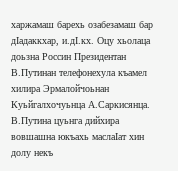харжамаш барехь озабезамаш бар дIадаккхар, и.дI.кх. Оцу хьолаца доьзна Россин Президентан В.Путинан телефонехула къамел хилира Эрмалойчоьнан Куьйгалхочуьнца А.Саркисянца. В.Путина цуьнга дийхира вовшашна юкъахь маслаIат хин долу некъ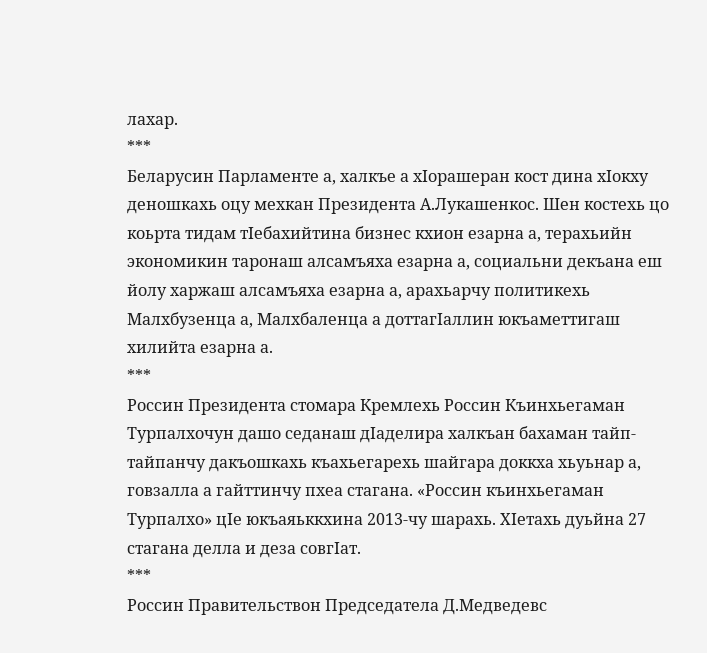лахар.
***
Беларусин Парламенте а, халкъе а хIорашеран кост дина хIокху деношкахь оцу мехкан Президента А.Лукашенкос. Шен костехь цо коьрта тидам тIебахийтина бизнес кхион езарна а, терахьийн экономикин таронаш алсамъяха езарна а, социальни декъана еш йолу харжаш алсамъяха езарна а, арахьарчу политикехь Малхбузенца а, Малхбаленца а доттагIаллин юкъаметтигаш хилийта езарна а.
***
Россин Президента стомара Кремлехь Россин Къинхьегаман Турпалхочун дашо седанаш дIаделира халкъан бахаман тайп-тайпанчу дакъошкахь къахьегарехь шайгара доккха хьуьнар а, говзалла а гайттинчу пхеа стагана. «Россин къинхьегаман Турпалхо» цIе юкъаяьккхина 2013-чу шарахь. ХIетахь дуьйна 27 стагана делла и деза совгIат.
***
Россин Правительствон Председатела Д.Медведевс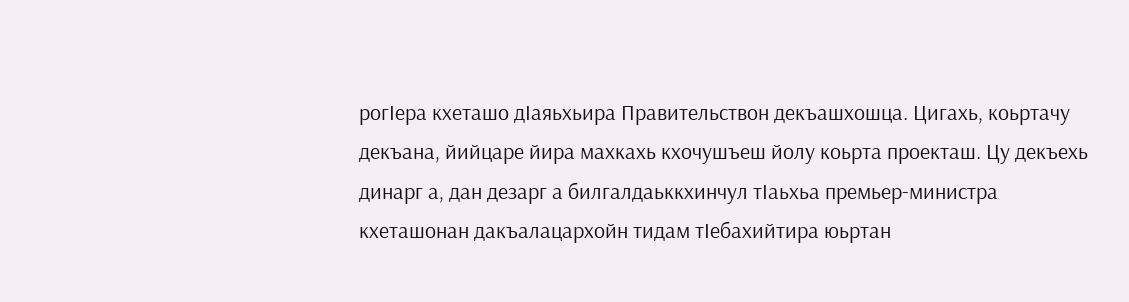рогIера кхеташо дIаяьхьира Правительствон декъашхошца. Цигахь, коьртачу декъана, йийцаре йира махкахь кхочушъеш йолу коьрта проекташ. Цу декъехь динарг а, дан дезарг а билгалдаьккхинчул тIаьхьа премьер-министра кхеташонан дакъалацархойн тидам тIебахийтира юьртан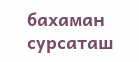бахаман сурсаташ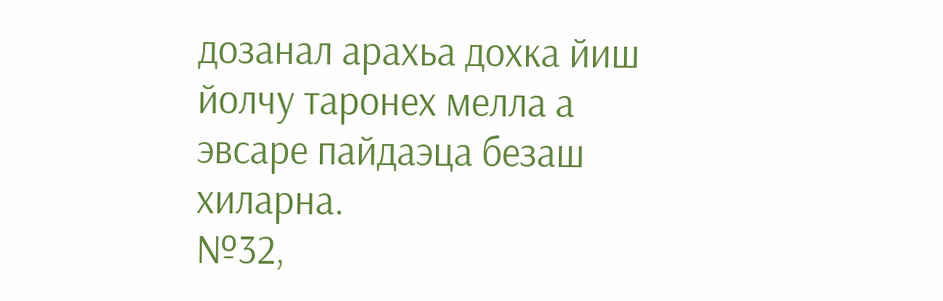дозанал арахьа дохка йиш йолчу таронех мелла а эвсаре пайдаэца безаш хиларна.
№32,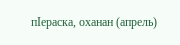пIераска, оханан (апрель)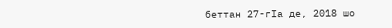беттан 27-гIа де, 2018 шо